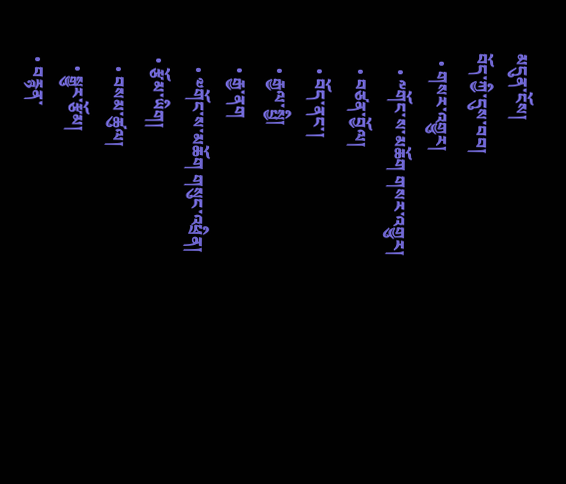མདུན་ངོས།
བོད་ཀྱི་དུས་བབ།
  • གསར་འགྱུར།
    • ༸གོང་ས་མཆོག གསར་འགྱུར།
    • བཙན་བྱོལ།
    • བོད་ནང་།
    • རྒྱལ་སྤྱི།
    • རྒྱ་ནག
    • ༧གོང་ས་མཆོག གསུང་འཕྲིན།
  • རྩོམ་ཡིག།
    • བསམ་ཚུལ།
    • སྒྱུར་རྩོམ།
  • བརྙན་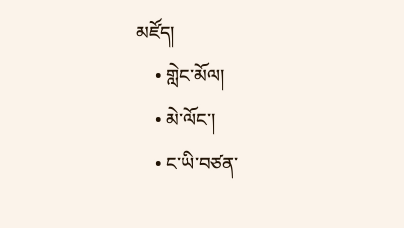མཛོད།
    • གླེང་མོལ།
    • མེ་ལོང་།
    • ང་ཡི་བཙན་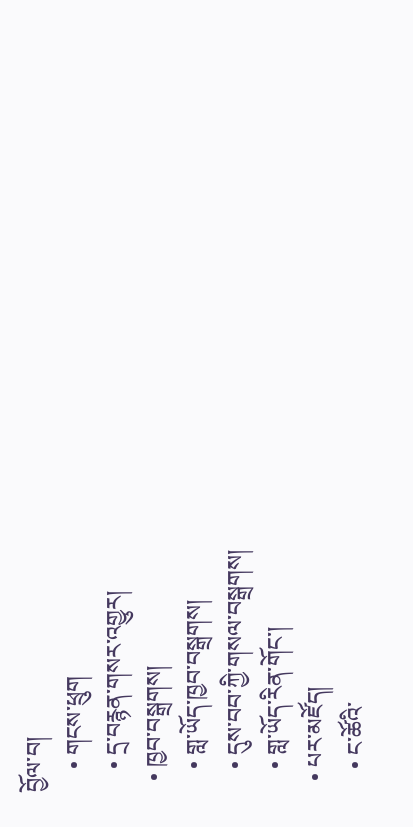བྱོལ་བ།
    • གངས་ཕྲུག
    • དྲ་བརྙན་གསར་འགྱུར།
  • ཁྱབ་བསྒྲགས།
    • གླ་ཡོད་ཁྱབ་བསྒྲགས།
    • དུས་བབ་ཀྱི་གསལ་བསྒྲགས།
    • གླ་ཡོད་རིན་གོང་།
  • པར་མཛོད།
    • ང་ཚོའི་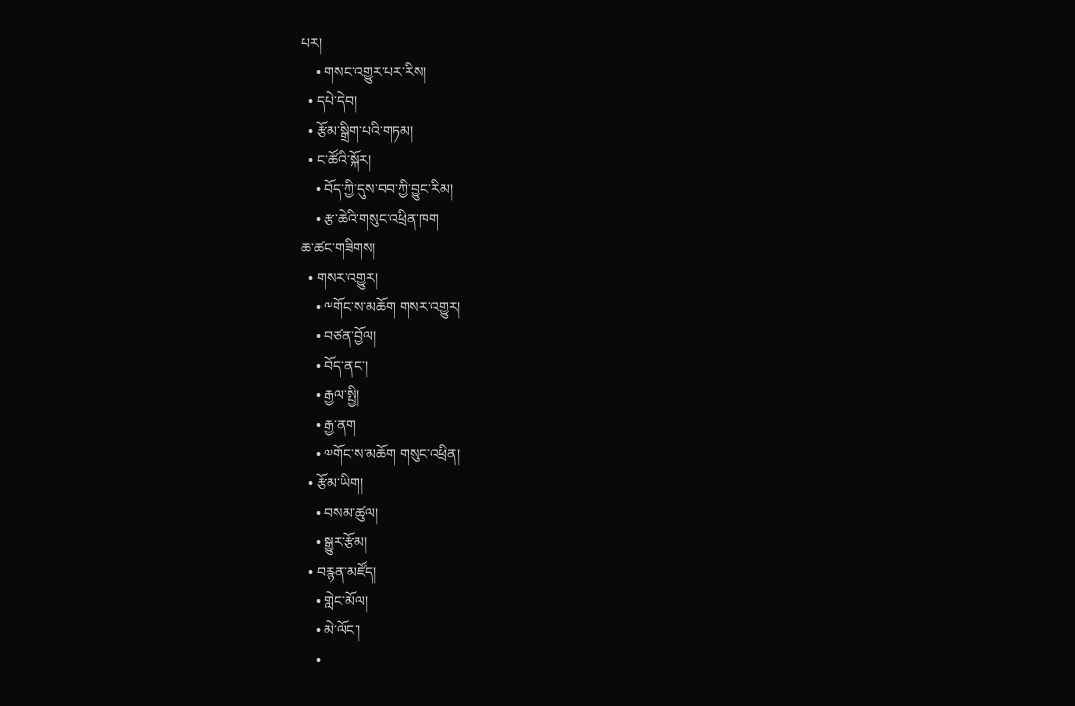པར།
    • གསང་འགྱུར་པར་རིས།
  • དཔེ་དེབ།
  • རྩོམ་སྒྲིག་པའི་གཏམ།
  • ང་ཚོའི་སྐོར།
    • བོད་ཀྱི་དུས་བབ་ཀྱི་བྱུང་རིམ།
    • རྩ་ཆེའི་གསུང་འཕྲིན་ཁག
ཆ་ཚང་གཟིགས།
  • གསར་འགྱུར།
    • ༸གོང་ས་མཆོག གསར་འགྱུར།
    • བཙན་བྱོལ།
    • བོད་ནང་།
    • རྒྱལ་སྤྱི།
    • རྒྱ་ནག
    • ༧གོང་ས་མཆོག གསུང་འཕྲིན།
  • རྩོམ་ཡིག།
    • བསམ་ཚུལ།
    • སྒྱུར་རྩོམ།
  • བརྙན་མཛོད།
    • གླེང་མོལ།
    • མེ་ལོང་།
    •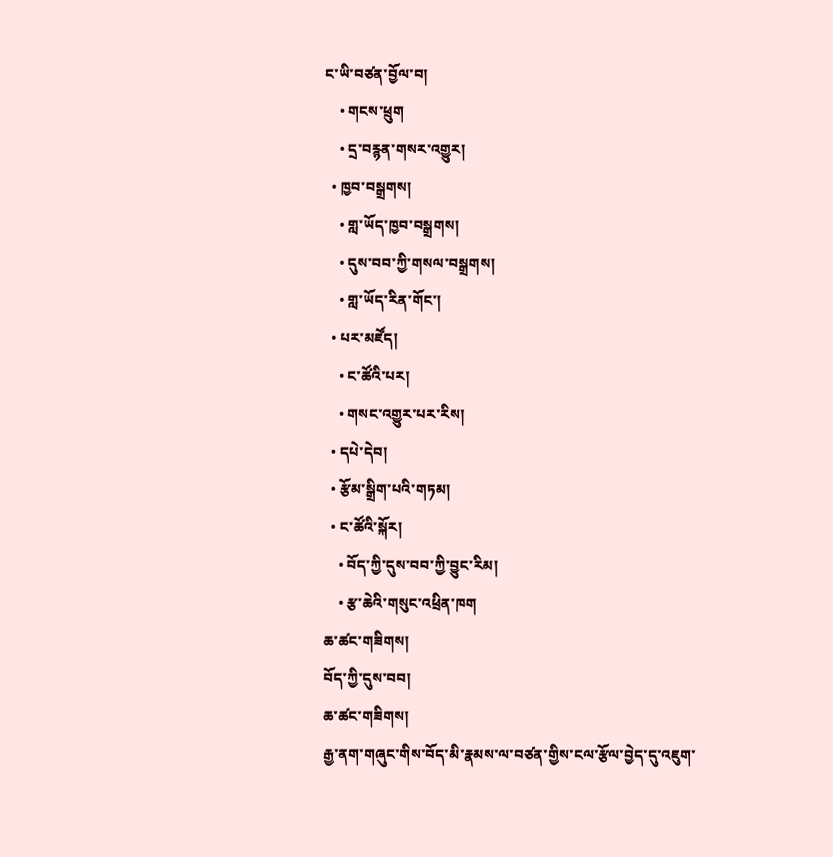ང་ཡི་བཙན་བྱོལ་བ།
    • གངས་ཕྲུག
    • དྲ་བརྙན་གསར་འགྱུར།
  • ཁྱབ་བསྒྲགས།
    • གླ་ཡོད་ཁྱབ་བསྒྲགས།
    • དུས་བབ་ཀྱི་གསལ་བསྒྲགས།
    • གླ་ཡོད་རིན་གོང་།
  • པར་མཛོད།
    • ང་ཚོའི་པར།
    • གསང་འགྱུར་པར་རིས།
  • དཔེ་དེབ།
  • རྩོམ་སྒྲིག་པའི་གཏམ།
  • ང་ཚོའི་སྐོར།
    • བོད་ཀྱི་དུས་བབ་ཀྱི་བྱུང་རིམ།
    • རྩ་ཆེའི་གསུང་འཕྲིན་ཁག
ཆ་ཚང་གཟིགས།
བོད་ཀྱི་དུས་བབ།
ཆ་ཚང་གཟིགས།
རྒྱ་ནག་གཞུང་གིས་བོད་མི་རྣམས་ལ་བཙན་གྱིས་ངལ་རྩོལ་བྱེད་དུ་འཇུག་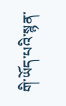གི་ཡོད་པའི་སྙན་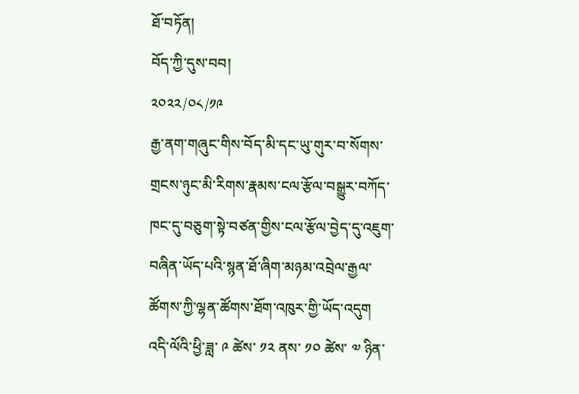ཐོ་བཏོན།
བོད་ཀྱི་དུས་བབ།
༢༠༢༢/༠༨/༡༩
རྒྱ་ནག་གཞུང་གིས་བོད་མི་དང་ཡུ་གུར་བ་སོགས་གྲངས་ཉུང་མི་རིགས་རྣམས་ངལ་རྩོལ་བསྒྱུར་བཀོད་ཁང་དུ་བཅུག་སྟེ་བཙན་གྱིས་ངལ་རྩོལ་བྱེད་དུ་འཇུག་བཞིན་ཡོད་པའི་སྙན་ཐོ་ཞིག་མཉམ་འབྲེལ་རྒྱལ་ཚོགས་ཀྱི་ལྷན་ཚོགས་ཐོག་འཁུར་གྱི་ཡོད་འདུག
འདི་ལོའི་ཕྱི་ཟླ་ ༩ ཚེས་ ༡༢ ནས་ ༡༠ ཚེས་ ༧ ཉིན་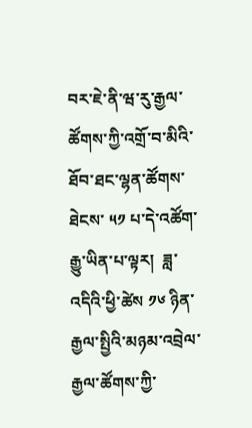བར་ཇེ་ནི་ཝ་རུ་རྒྱལ་ཚོགས་ཀྱི་འགྲོ་བ་མིའི་ཐོབ་ཐང་ལྷན་ཚོགས་ཐེངས་ ༥༡ པ་དེ་འཚོག་རྒྱུ་ཡིན་པ་ལྟར།  ཟླ་འདིའི་ཕྱི་ཚེས ༡༦ ཉིན་རྒྱལ་སྤྱིའི་མཉམ་འབྲེལ་རྒྱལ་ཚོགས་ཀྱི་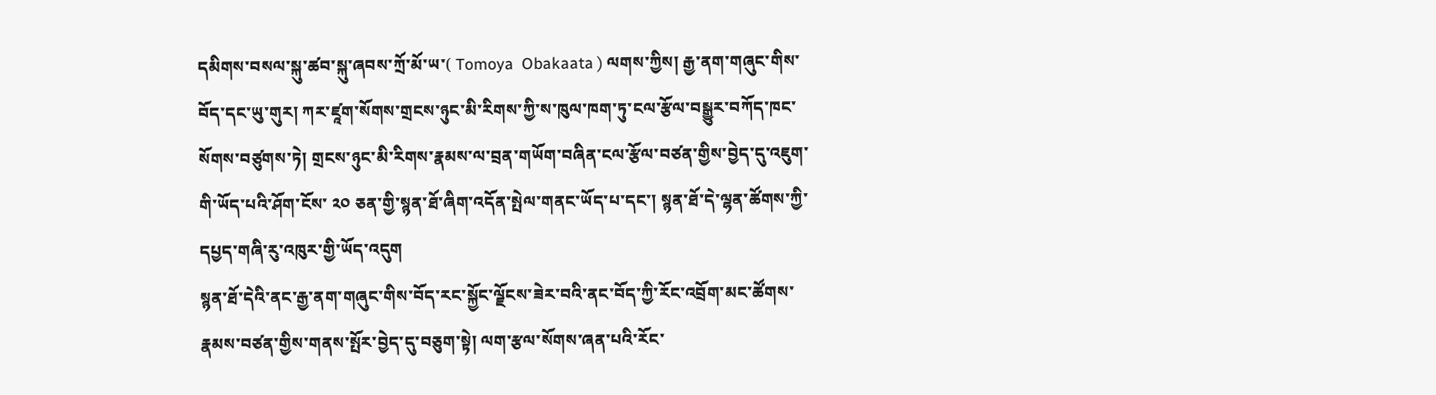དམིགས་བསལ་སྐུ་ཚབ་སྐུ་ཞབས་ཀྲོ་མོ་ཡ་( Tomoya  Obakaata ) ལགས་ཀྱིས། རྒྱ་ནག་གཞུང་གིས་བོད་དང་ཡུ་གུར། ཀར་ཛཱག་སོགས་གྲངས་ཉུང་མི་རིགས་ཀྱི་ས་ཁུལ་ཁག་ཏུ་ངལ་རྩོལ་བསྒྱུར་བཀོད་ཁང་སོགས་བཙུགས་ཏེ། གྲངས་ཉུང་མི་རིགས་རྣམས་ལ་བྲན་གཡོག་བཞིན་ངལ་རྩོལ་བཙན་གྱིས་བྱེད་དུ་འཇུག་གི་ཡོད་པའི་ཤོག་ངོས་ ༢༠ ཅན་གྱི་སྙན་ཐོ་ཞིག་འདོན་སྤེལ་གནང་ཡོད་པ་དང་། སྙན་ཐོ་དེ་ལྷན་ཚོགས་ཀྱི་དཔྱད་གཞི་རུ་འཁུར་གྱི་ཡོད་འདུག
སྙན་ཐོ་དེའི་ནང་རྒྱ་ནག་གཞུང་གིས་བོད་རང་སྐྱོང་ལྗོངས་ཟེར་བའི་ནང་བོད་ཀྱི་རོང་འབྲོག་མང་ཚོགས་རྣམས་བཙན་གྱིས་གནས་སྤོར་བྱེད་དུ་བཅུག་སྟེ། ལག་རྩལ་སོགས་ཞན་པའི་རོང་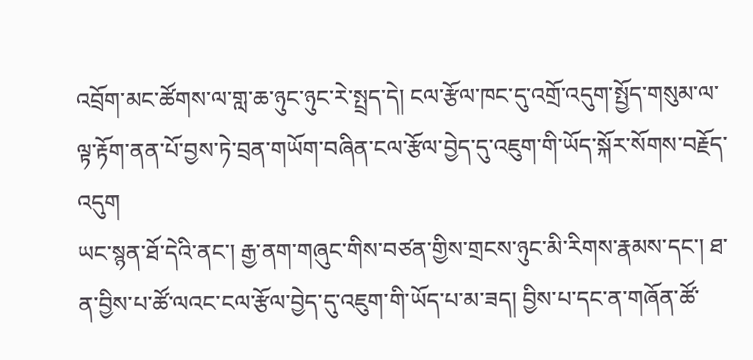འབྲོག་མང་ཚོགས་ལ་གླ་ཆ་ཉུང་ཉུང་རེ་སྤྲད་དེ། ངལ་རྩོལ་ཁང་དུ་འགྲོ་འདུག་སྤྱོད་གསུམ་ལ་ལྟ་རྟོག་ནན་པོ་བྱས་ཏེ་བྲན་གཡོག་བཞིན་ངལ་རྩོལ་བྱེད་དུ་འཇུག་གི་ཡོད་སྐོར་སོགས་བརྗོད་འདུག
ཡང་སྙན་ཐོ་དེའི་ནང་། རྒྱ་ནག་གཞུང་གིས་བཙན་གྱིས་གྲངས་ཉུང་མི་རིགས་རྣམས་དང་། ཐ་ན་བྱིས་པ་ཚོ་ལའང་ངལ་རྩོལ་བྱེད་དུ་འཇུག་གི་ཡོད་པ་མ་ཟད། བྱིས་པ་དང་ན་གཞོན་ཚོ་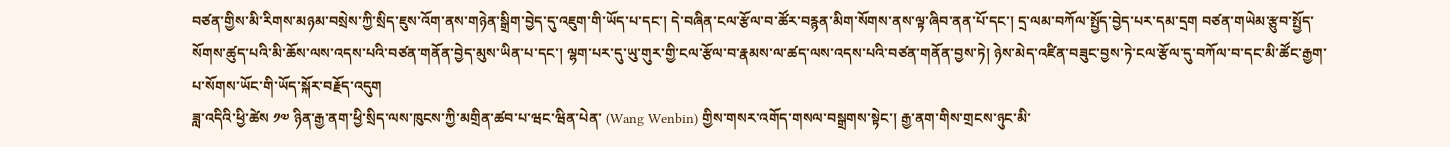བཙན་གྱིས་མི་རིགས་མཉམ་བསྲེས་ཀྱི་སྲིད་ཇུས་འོག་ནས་གཉེན་སྒྲིག་བྱེད་དུ་འཇུག་གི་ཡོད་པ་དང་། དེ་བཞིན་ངལ་རྩོལ་བ་ཚོར་བརྙན་མིག་སོགས་ནས་ལྟ་ཞིབ་ནན་པོ་དང་། དྲ་ལམ་བཀོལ་སྤྱོད་བྱེད་པར་དམ་དྲག བཙན་གཡེམ་རྩུབ་སྤྱོད་སོགས་ཚུད་པའི་མི་ཆོས་ལས་འདས་པའི་བཙན་གནོན་བྱེད་མུས་ཡིན་པ་དང་། ལྷག་པར་དུ་ཡུ་གུར་གྱི་ངལ་རྩོལ་བ་རྣམས་ལ་ཚད་ལས་འདས་པའི་བཙན་གནོན་བྱས་ཏེ། ཉེས་མེད་འཛིན་བཟུང་བྱས་ཏེ་ངལ་རྩོལ་དུ་བཀོལ་བ་དང་མི་ཚོང་རྒྱག་པ་སོགས་ཡོང་གི་ཡོད་སྐོར་བརྗོད་འདུག
ཟླ་འདིའི་ཕྱི་ཚེས ༡༧ ཉིན་རྒྱ་ནག་ཕྱི་སྲིད་ལས་ཁུངས་ཀྱི་མགྲིན་ཚབ་པ་ཝང་ཝིན་པེན་ (Wang Wenbin) གྱིས་གསར་འགོད་གསལ་བསྒྲགས་སྟེང་། རྒྱ་ནག་གིས་གྲངས་ཉུང་མི་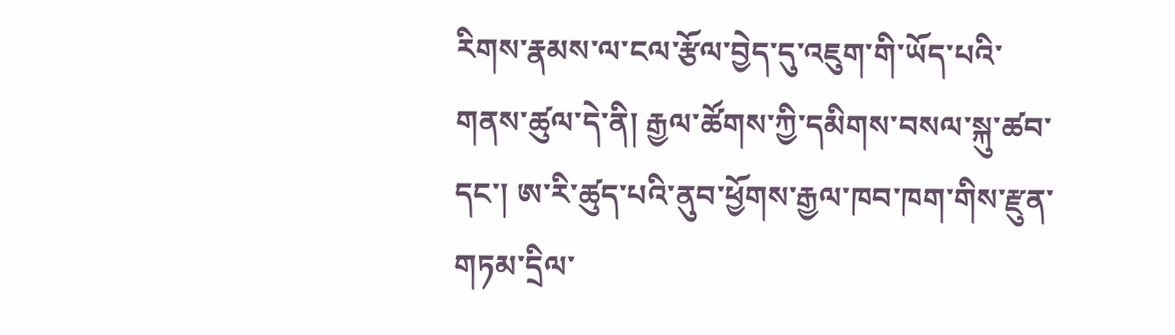རིགས་རྣམས་ལ་ངལ་རྩོལ་བྱེད་དུ་འཇུག་གི་ཡོད་པའི་གནས་ཚུལ་དེ་ནི། རྒྱལ་ཚོགས་ཀྱི་དམིགས་བསལ་སྐུ་ཚབ་དང་། ཨ་རི་ཚུད་པའི་ནུབ་ཕྱོགས་རྒྱལ་ཁབ་ཁག་གིས་རྫུན་གཏམ་དྲིལ་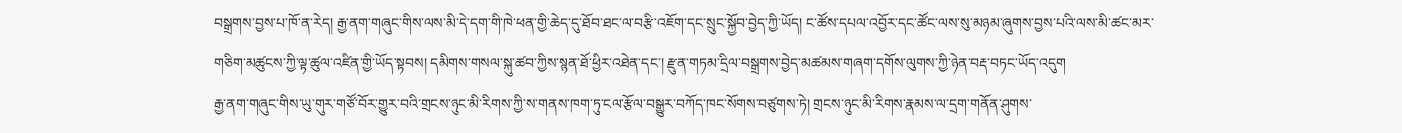བསྒྲགས་བྱས་པ་ཁོ་ན་རེད། རྒྱ་ནག་གཞུང་གིས་ལས་མི་དེ་དག་གི་ཁེ་ཕན་གྱི་ཆེད་དུ་ཐོབ་ཐང་ལ་བརྩི་འཇོག་དང་སྲུང་སྐྱོབ་བྱེད་ཀྱི་ཡོད། ང་ཚོས་དཔལ་འབྱོར་དང་ཚོང་ལས་སུ་མཉམ་ཞུགས་བྱས་པའི་ལས་མི་ཚང་མར་གཅིག་མཚུངས་ཀྱི་ལྟ་ཚུལ་འཛིན་གྱི་ཡོད་སྟབས། དམིགས་གསལ་སྐུ་ཚབ་ཀྱིས་སྙན་ཐོ་ཕྱིར་འཐེན་དང་། རྫུན་གཏམ་དྲིལ་བསྒྲགས་བྱེད་མཚམས་གཞག་དགོས་ལུགས་ཀྱི་ཉེན་བརྡ་བཏང་ཡོད་འདུག
རྒྱ་ནག་གཞུང་གིས་ཡུ་གུར་གཙོ་བོར་གྱུར་བའི་གྲངས་ཉུང་མི་རིགས་ཀྱི་ས་གནས་ཁག་ཏུ་ངལ་རྩོལ་བསྒྱུར་བཀོད་ཁང་སོགས་བཙུགས་ཏེ། གྲངས་ཉུང་མི་རིགས་རྣམས་ལ་དྲག་གནོན་ཤུགས་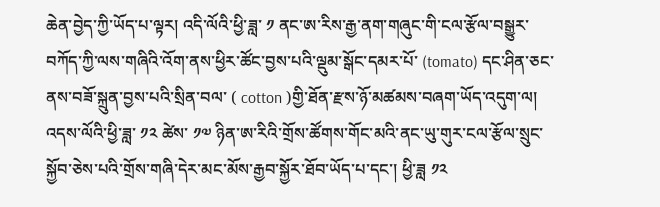ཆེན་བྱེད་ཀྱི་ཡོད་པ་ལྟར། འདི་ལོའི་ཕྱི་ཟླ་ ༡ ནང་ཨ་རིས་རྒྱ་ནག་གཞུང་གི་ངལ་རྩོལ་བསྒྱུར་བཀོད་ཀྱི་ལས་གཞིའི་འོག་ནས་ཕྱིར་ཚོང་བྱས་པའི་ལྡུམ་སྒོང་དམར་པོ་ (tomato) དང་ཤིན་ཅང་ནས་བཟོ་སྐྲུན་བྱས་པའི་སྲིན་བལ་ ( cotton )གྱི་ཐོན་རྫས་ཉོ་མཚམས་བཞག་ཡོད་འདུག་ལ། འདས་ལོའི་ཕྱི་ཟླ་ ༡༢ ཚེས་ ༡༧ ཉིན་ཨ་རིའི་གྲོས་ཚོགས་གོང་མའི་ནང་ཡུ་གུར་ངལ་རྩོལ་སྲུང་སྐྱོབ་ཅེས་པའི་གྲོས་གཞི་དེར་མང་མོས་རྒྱབ་སྐྱོར་ཐོབ་ཡོད་པ་དང་། ཕྱི་ཟླ ༡༢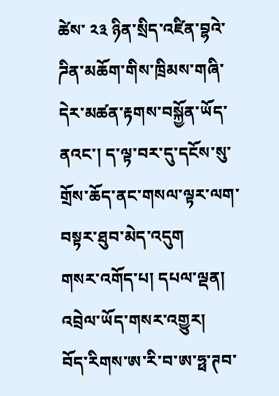ཚེས་ ༢༣ ཉིན་སྲིད་འཛིན་བྷའེ་ཌིན་མཆོག་གིས་ཁྲིམས་གཞི་དེར་མཚན་རྟགས་བསྐྱོན་ཡོད་ནའང་། ད་ལྟ་བར་དུ་དངོས་སུ་གྲོས་ཆོད་ནང་གསལ་ལྟར་ལག་བསྟར་ཐུབ་མེད་འདུག
གསར་འགོད་པ། དཔལ་ལྡན།
འབྲེལ་ཡོད་གསར་འགྱུར།
བོད་རིགས་ཨ་རི་བ་ཨ་ཧྥ་ཊབ་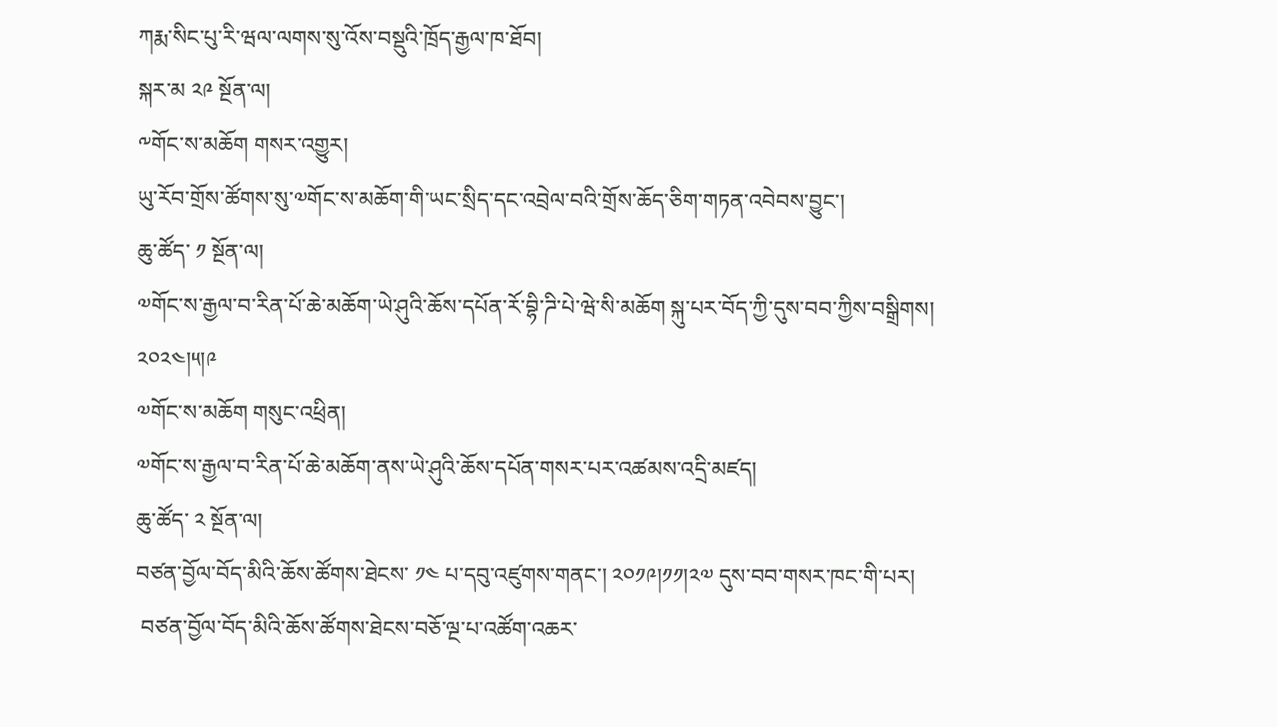ཀརྨ་སིང་པུ་རི་ཝལ་ལགས་སུ་འོས་བསྡུའི་ཁྲོད་རྒྱལ་ཁ་ཐོབ།
སྐར་མ ༢༩ སྔོན་ལ།
༸གོང་ས་མཆོག གསར་འགྱུར།
ཡུ་རོབ་གྲོས་ཚོགས་སུ་༧གོང་ས་མཆོག་གི་ཡང་སྲིད་དང་འབྲེལ་བའི་གྲོས་ཆོད་ཅིག་གཏན་འབེབས་བྱུང་།
ཆུ་ཚོད་ ༡ སྔོན་ལ།
༧གོང་ས་རྒྱལ་བ་རིན་པོ་ཆེ་མཆོག་ཡེ་ཤུའི་ཆོས་དཔོན་རོ་བྷི་ཌི་པེ་ཝེ་སི་མཆོག སྐུ་པར་བོད་ཀྱི་དུས་བབ་ཀྱིས་བསྒྲིགས། ༢༠༢༤།༥།༩
༧གོང་ས་མཆོག གསུང་འཕྲིན།
༧གོང་ས་རྒྱལ་བ་རིན་པོ་ཆེ་མཆོག་ནས་ཡེ་ཤུའི་ཆོས་དཔོན་གསར་པར་འཚམས་འདྲི་མཛད།
ཆུ་ཚོད་ ༢ སྔོན་ལ།
བཙན་བྱོལ་བོད་མིའི་ཆོས་ཚོགས་ཐེངས་ ༡༤ པ་དབུ་འཛུགས་གནང་། ༢༠༡༩།༡༡།༢༧ དུས་བབ་གསར་ཁང་གི་པར།
 བཙན་བྱོལ་བོད་མིའི་ཆོས་ཚོགས་ཐེངས་བཅོ་ལྔ་པ་འཚོག་འཆར་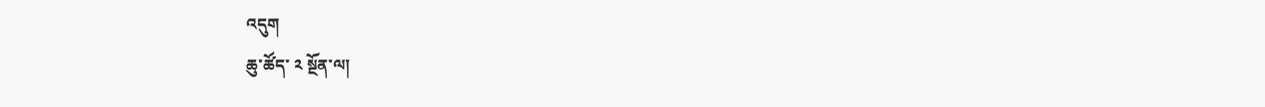འདུག
ཆུ་ཚོད་ ༢ སྔོན་ལ།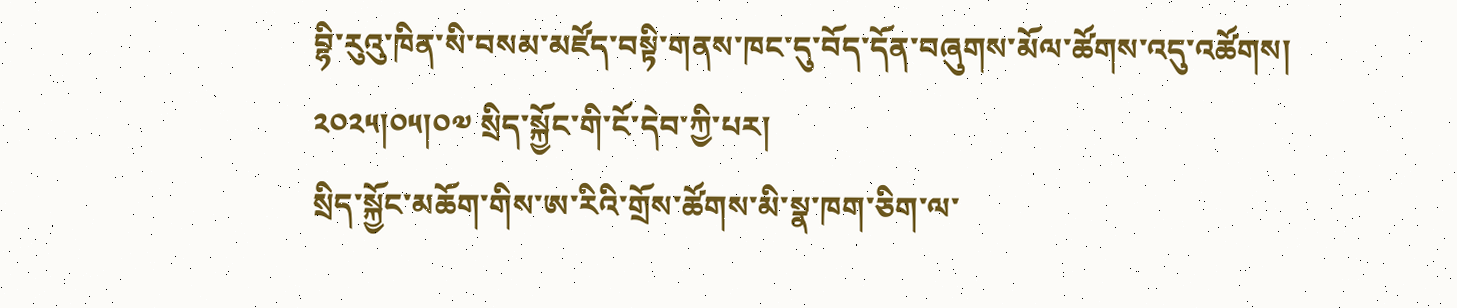བྷི་རུའུ་ཁིན་སི་བསམ་མཛོད་བསྟི་གནས་ཁང་དུ་བོད་དོན་བཞུགས་མོལ་ཚོགས་འདུ་འཚོགས། ༢༠༢༥།༠༥།༠༧ སྲིད་སྐྱོང་གི་ངོ་དེབ་ཀྱི་པར།
སྲིད་སྐྱོང་མཆོག་གིས་ཨ་རིའི་གྲོས་ཚོགས་མི་སྣ་ཁག་ཅིག་ལ་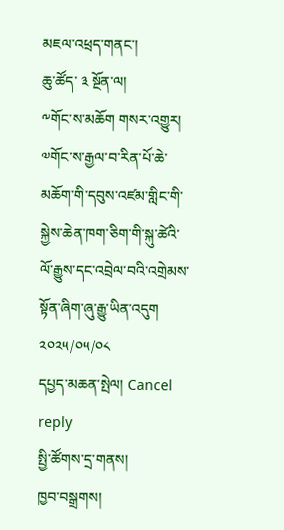མཇལ་འཕྲད་གནང་།
ཆུ་ཚོད་ ༣ སྔོན་ལ།
༸གོང་ས་མཆོག གསར་འགྱུར།
༧གོང་ས་རྒྱལ་བ་རིན་པོ་ཆེ་མཆོག་གི་དབུས་འཛམ་གླིང་གི་སྐྱེས་ཆེན་ཁག་ཅིག་གི་སྐུ་ཚེའི་ལོ་རྒྱུས་དང་འབྲེལ་བའི་འགྲེམས་སྟོན་ཞིག་ཞུ་རྒྱུ་ཡིན་འདུག
༢༠༢༥/༠༥/༠༨
དཔྱད་མཆན་སྤེལ། Cancel reply
སྤྱི་ཚོགས་དྲ་གནས།
ཁྱབ་བསྒྲགས།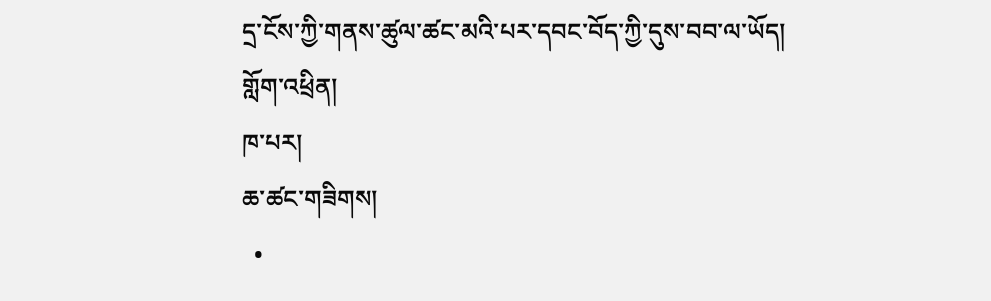དྲ་ངོས་ཀྱི་གནས་ཚུལ་ཚང་མའི་པར་དབང་བོད་ཀྱི་དུས་བབ་ལ་ཡོད།
གློག་འཕྲིན།
ཁ་པར།
ཆ་ཚང་གཟིགས།
  •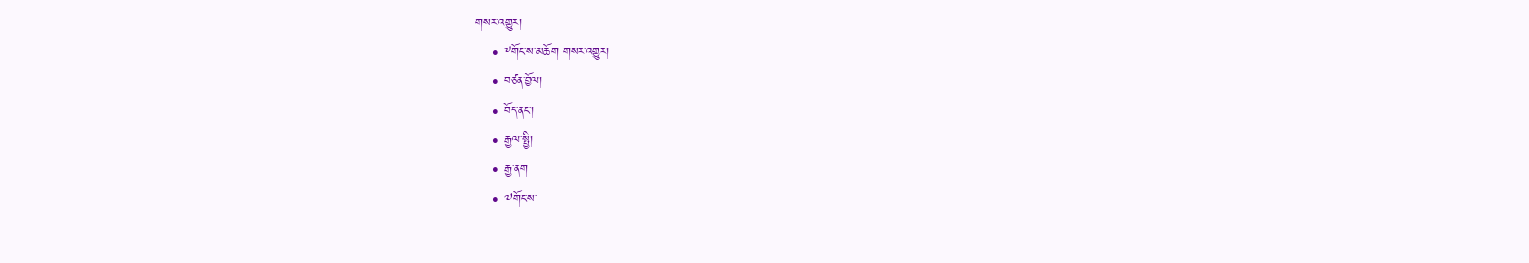གསར་འགྱུར།
    • ༸གོང་ས་མཆོག གསར་འགྱུར།
    • བཙན་བྱོལ།
    • བོད་ནང་།
    • རྒྱལ་སྤྱི།
    • རྒྱ་ནག
    • ༧གོང་ས་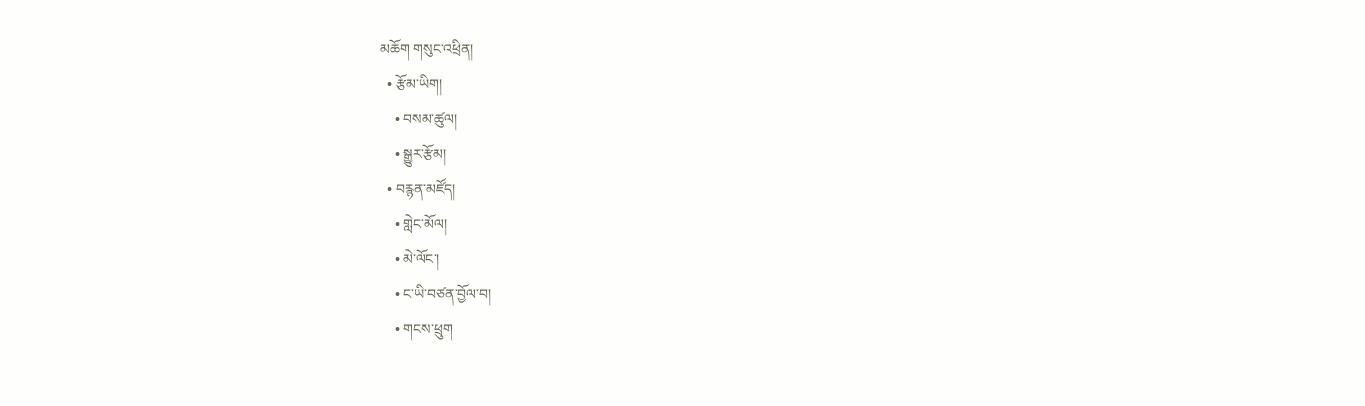མཆོག གསུང་འཕྲིན།
  • རྩོམ་ཡིག།
    • བསམ་ཚུལ།
    • སྒྱུར་རྩོམ།
  • བརྙན་མཛོད།
    • གླེང་མོལ།
    • མེ་ལོང་།
    • ང་ཡི་བཙན་བྱོལ་བ།
    • གངས་ཕྲུག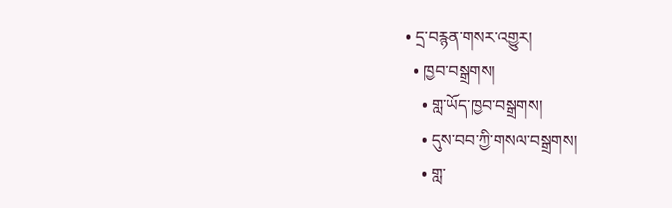• དྲ་བརྙན་གསར་འགྱུར།
  • ཁྱབ་བསྒྲགས།
    • གླ་ཡོད་ཁྱབ་བསྒྲགས།
    • དུས་བབ་ཀྱི་གསལ་བསྒྲགས།
    • གླ་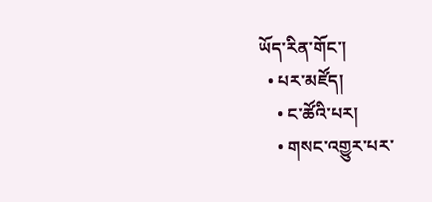ཡོད་རིན་གོང་།
  • པར་མཛོད།
    • ང་ཚོའི་པར།
    • གསང་འགྱུར་པར་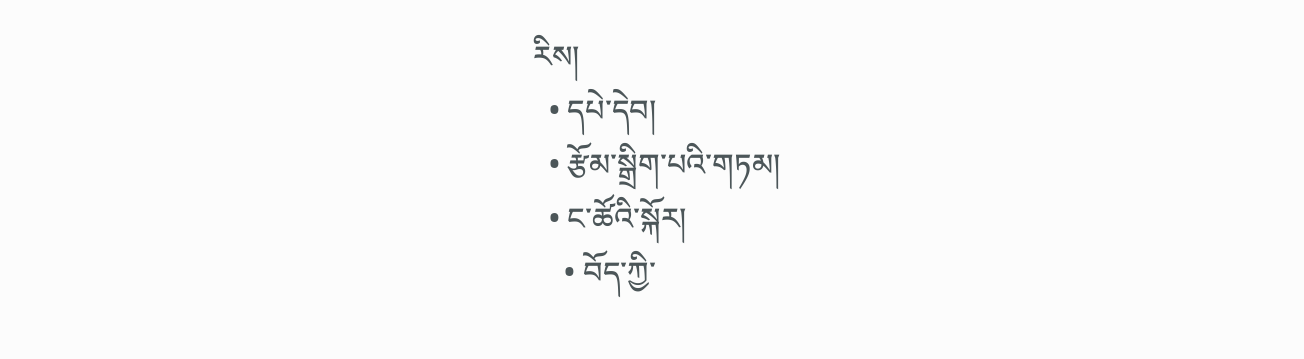རིས།
  • དཔེ་དེབ།
  • རྩོམ་སྒྲིག་པའི་གཏམ།
  • ང་ཚོའི་སྐོར།
    • བོད་ཀྱི་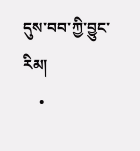དུས་བབ་ཀྱི་བྱུང་རིམ།
    •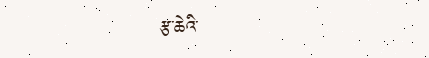རྩ་ཆེའི་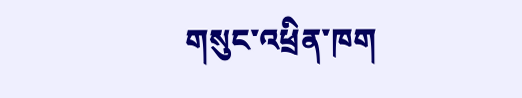གསུང་འཕྲིན་ཁག